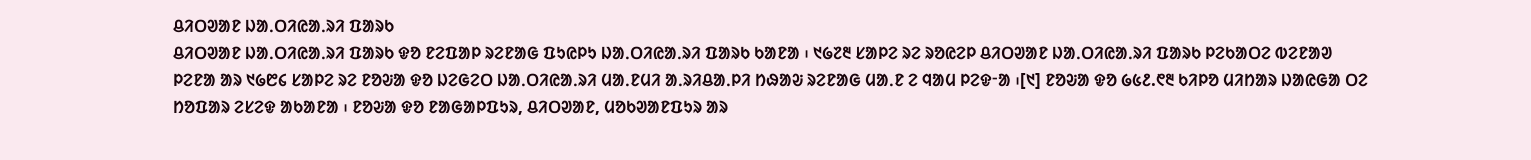ᱪᱤᱛᱣᱟᱱ ᱡᱟᱹᱛᱤᱭᱟᱹᱨᱤ ᱯᱟᱨᱠ
ᱪᱤᱛᱣᱟᱱ ᱡᱟᱹᱛᱤᱭᱟᱹᱨᱤ ᱯᱟᱨᱠ ᱫᱚ ᱱᱮᱯᱟᱞ ᱨᱮᱱᱟᱜ ᱯᱩᱭᱞᱩ ᱡᱟᱹᱛᱤᱭᱟᱹᱨᱤ ᱯᱟᱨᱠ ᱠᱟᱱᱟ ᱾ ᱑᱙᱗᱓ ᱥᱟᱞᱮ ᱨᱮ ᱨᱚᱭᱮᱞ ᱪᱤᱛᱣᱟᱱ ᱡᱟᱹᱛᱤᱭᱟᱹᱨᱤ ᱯᱟᱨᱠ ᱞᱮᱠᱟᱛᱮ ᱵᱮᱱᱟᱣ ᱞᱮᱱᱟ ᱟᱨ ᱑᱙᱘᱔ ᱥᱟᱞᱮ ᱨᱮ ᱱᱚᱶᱟ ᱫᱚ ᱡᱮᱜᱮᱛ ᱡᱟᱹᱛᱤᱭᱟᱹᱨᱤ ᱢᱟᱹᱱᱢᱤ ᱟᱹᱨᱤᱪᱟᱹᱞᱤ ᱴᱷᱟᱶ ᱨᱮᱱᱟᱜ ᱢᱟᱹᱱ ᱮ ᱧᱟᱢ ᱞᱮᱫᱼᱟ ᱾[᱑] ᱱᱚᱶᱟ ᱫᱚ ᱙᱕᱒.᱖᱓ ᱠᱤᱞᱚ ᱢᱤᱴᱟᱨ ᱡᱟᱭᱜᱟ ᱛᱮ ᱴᱚᱯᱟᱨ ᱮᱥᱮᱫ ᱟᱠᱟᱱᱟ ᱾ ᱱᱚᱶᱟ ᱫᱚ ᱱᱟᱜᱟᱞᱯᱩᱨ, ᱪᱤᱛᱣᱟᱱ, ᱢᱚᱠᱣᱟᱱᱯᱩᱨ ᱟᱨ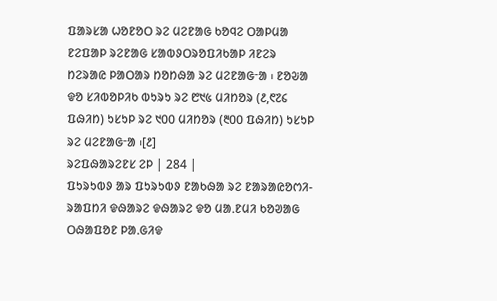ᱯᱟᱨᱥᱟ ᱦᱚᱱᱚᱛ ᱨᱮ ᱢᱮᱱᱟᱜ ᱠᱚᱧᱮ ᱛᱟᱞᱢᱟ ᱱᱮᱯᱟᱞ ᱨᱮᱱᱟᱜ ᱥᱟᱵᱽᱛᱨᱚᱯᱤᱠᱟᱞ ᱤᱱᱮᱨ ᱴᱮᱨᱟᱭ ᱞᱟᱛᱟᱨ ᱴᱚᱴᱷᱟ ᱨᱮ ᱢᱮᱱᱟᱜᱼᱟ ᱾ ᱱᱚᱶᱟ ᱫᱚ ᱥᱤᱵᱚᱞᱤᱠ ᱵᱩᱨᱩ ᱨᱮ ᱘᱑᱕ ᱢᱤᱴᱚᱨ (᱒,᱖᱗᱔ ᱯᱷᱤᱴ) ᱩᱥᱩᱞ ᱨᱮ ᱑᱐᱐ ᱢᱤᱴᱚᱨ (᱓᱐᱐ ᱯᱷᱤᱴ) ᱩᱥᱩᱞ ᱨᱮ ᱢᱮᱱᱟᱜᱼᱟ ᱾[᱒]
ᱨᱮᱯᱷᱟᱨᱮᱱᱥ ᱮᱞ | 284 |
ᱯᱩᱨᱩᱵᱽ ᱟᱨ ᱯᱩᱨᱩᱵᱽ ᱱᱟᱠᱷᱟ ᱨᱮ ᱱᱟᱨᱟᱭᱚᱬᱤ-ᱨᱟᱯᱴᱤ ᱫᱷᱟᱨᱮ ᱫᱷᱟᱨᱮ ᱫᱚ ᱢᱟᱹᱱᱢᱤ ᱠᱚᱣᱟᱜ ᱛᱷᱟᱯᱚᱱ ᱞᱟᱹᱜᱤᱫ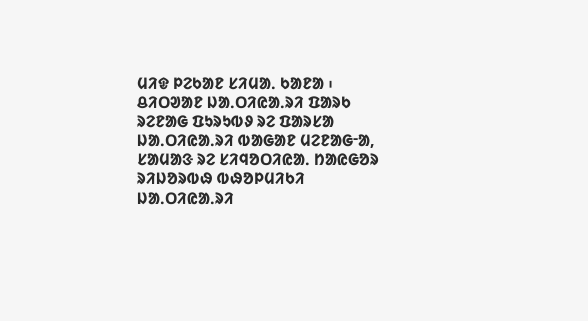ᱢᱤᱫ ᱞᱮᱠᱟᱱ ᱥᱤᱢᱟᱹ ᱠᱟᱱᱟ ᱾ ᱪᱤᱛᱣᱟᱱ ᱡᱟᱹᱛᱤᱭᱟᱹᱨᱤ ᱯᱟᱨᱠ ᱨᱮᱱᱟᱜ ᱯᱩᱨᱩᱵᱽ ᱨᱮ ᱯᱟᱨᱥᱟ ᱡᱟᱹᱛᱤᱭᱟᱹᱨᱤ ᱵᱟᱜᱟᱱ ᱢᱮᱱᱟᱜᱼᱟ, ᱥᱟᱢᱟᱝ ᱨᱮ ᱥᱤᱧᱚᱛᱤᱭᱟᱹ ᱴᱟᱭᱜᱚᱨ ᱨᱤᱡᱚᱨᱵᱷ ᱵᱷᱚᱞᱢᱤᱠᱤ ᱡᱟᱹᱛᱤᱭᱟᱹᱨᱤ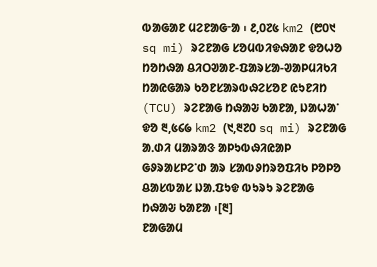ᱵᱟᱜᱟᱱ ᱢᱮᱱᱟᱜᱼᱟ ᱾ ᱒,᱐᱗᱕ km2 (᱘᱐᱑ sq mi) ᱨᱮᱱᱟᱜ ᱥᱚᱢᱵᱤᱫᱷᱟᱱ ᱫᱚᱦᱚ ᱴᱚᱴᱷᱟ ᱪᱤᱛᱣᱟᱱ-ᱯᱟᱨᱥᱟ-ᱣᱟᱞᱢᱤᱠᱤ ᱴᱟᱭᱜᱟᱨ ᱠᱚᱱᱥᱟᱨᱵᱷᱮᱥᱚᱱ ᱭᱩᱱᱤᱴ (TCU) ᱨᱮᱱᱟᱜ ᱴᱷᱟᱶ ᱠᱟᱱᱟ, ᱡᱟᱦᱟᱸ ᱫᱚ ᱓,᱕᱔᱙ km2 (᱑,᱓᱗᱐ sq mi) ᱨᱮᱱᱟᱜ ᱟᱹᱰᱤ ᱢᱟᱨᱟᱝ ᱟᱞᱩᱵᱷᱤᱭᱟᱞ ᱜᱽᱨᱟᱥᱞᱮᱸᱰ ᱟᱨ ᱥᱟᱵᱽᱴᱨᱚᱯᱤᱠ ᱞᱚᱞᱚ ᱪᱟᱥᱵᱟᱥ ᱡᱟᱹᱯᱩᱫ ᱵᱩᱨᱩ ᱨᱮᱱᱟᱜ ᱴᱷᱟᱶ ᱠᱟᱱᱟ ᱾[᱓]
ᱱᱟᱜᱟᱢ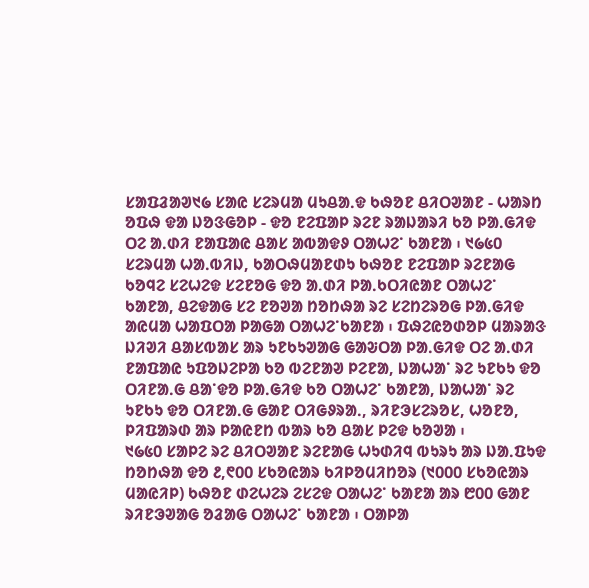ᱥᱟᱯᱲᱟᱣ᱑᱙ ᱥᱟᱭ ᱥᱮᱨᱢᱟ ᱢᱩᱪᱟᱹᱫ ᱠᱷᱚᱱ ᱪᱤᱛᱣᱟᱱ - ᱦᱟᱨᱴ ᱚᱯᱷ ᱫᱟ ᱡᱚᱝᱜᱚᱞ - ᱫᱚ ᱱᱮᱯᱟᱞ ᱨᱮᱱ ᱨᱟᱡᱟᱨᱤ ᱠᱚ ᱞᱟᱹᱜᱤᱫ ᱛᱮ ᱟᱹᱰᱤ ᱱᱟᱯᱟᱭ ᱪᱟᱥ ᱟᱵᱟᱫᱽ ᱛᱟᱦᱮᱸ ᱠᱟᱱᱟ ᱾ ᱑᱙᱕᱐ ᱥᱮᱨᱢᱟ ᱦᱟᱹᱵᱤᱡ, ᱠᱟᱛᱷᱢᱟᱱᱰᱩ ᱠᱷᱚᱱ ᱱᱮᱯᱟᱞ ᱨᱮᱱᱟᱜ ᱠᱚᱧᱮ ᱥᱮᱦᱮᱫ ᱥᱮᱱᱚᱜ ᱫᱚ ᱟᱹᱰᱤ ᱞᱟᱹᱠᱛᱤᱭᱟᱱ ᱛᱟᱦᱮᱸ ᱠᱟᱱᱟ, ᱪᱮᱫᱟᱜ ᱥᱮ ᱱᱚᱣᱟ ᱴᱚᱴᱷᱟ ᱨᱮ ᱥᱮᱴᱮᱨᱚᱜ ᱞᱟᱹᱜᱤᱫ ᱟᱭᱢᱟ ᱦᱟᱯᱛᱟ ᱞᱟᱜᱟ ᱛᱟᱦᱮᱸᱠᱟᱱᱟ ᱾ ᱯᱷᱮᱭᱚᱰᱚᱞ ᱢᱟᱨᱟᱝ ᱡᱤᱣᱤ ᱪᱟᱥᱵᱟᱥ ᱟᱨ ᱩᱱᱠᱩᱣᱟᱜ ᱜᱟᱶᱛᱟ ᱞᱟᱹᱜᱤᱫ ᱛᱮ ᱟᱹᱰᱤ ᱱᱟᱯᱟᱭ ᱩᱯᱚᱡᱮᱞᱟ ᱠᱚ ᱵᱮᱱᱟᱣ ᱞᱮᱱᱟ, ᱡᱟᱦᱟᱸ ᱨᱮ ᱩᱱᱠᱩ ᱫᱚ ᱛᱤᱱᱟᱹᱜ ᱪᱟᱸᱫᱚ ᱞᱟᱹᱜᱤᱫ ᱠᱚ ᱛᱟᱦᱮᱸ ᱠᱟᱱᱟ, ᱡᱟᱦᱟᱸ ᱨᱮ ᱩᱱᱠᱩ ᱫᱚ ᱛᱤᱱᱟᱹᱜ ᱜᱟᱱ ᱛᱤᱜᱽᱨᱟᱹ, ᱨᱤᱱᱳᱥᱮᱨᱚᱥ, ᱦᱚᱱᱚ, ᱞᱤᱯᱟᱨᱰ ᱟᱨ ᱞᱟᱭᱱᱴ ᱵᱟᱨ ᱠᱚ ᱪᱟᱥ ᱞᱮᱫ ᱠᱚᱣᱟ ᱾
᱑᱙᱕᱐ ᱥᱟᱞᱮ ᱨᱮ ᱪᱤᱛᱣᱟᱱ ᱨᱮᱱᱟᱜ ᱦᱩᱰᱤᱧ ᱵᱩᱨᱩ ᱟᱨ ᱡᱟᱹᱯᱩᱫ ᱴᱚᱴᱷᱟ ᱫᱚ ᱒,᱖᱐᱐ ᱥᱠᱚᱭᱟᱨ ᱠᱤᱞᱚᱢᱤᱴᱚᱨ (᱑᱐᱐᱐ ᱥᱠᱚᱭᱟᱨ ᱢᱟᱭᱤᱞ) ᱠᱷᱚᱱ ᱰᱮᱦᱮᱨ ᱮᱥᱮᱫ ᱛᱟᱦᱮᱸ ᱠᱟᱱᱟ ᱟᱨ ᱘᱐᱐ ᱜᱟᱱ ᱨᱤᱱᱳᱣᱟᱜ ᱚᱲᱟᱜ ᱛᱟᱦᱮᱸ ᱠᱟᱱᱟ ᱾ ᱛᱟᱞᱟ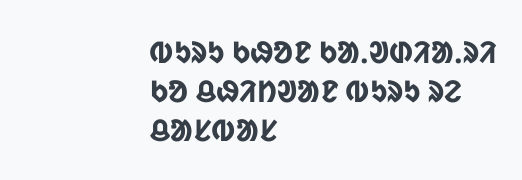ᱵᱩᱨᱩ ᱠᱷᱚᱱ ᱠᱟᱹᱣᱰᱤᱟᱹᱨᱤ ᱠᱚ ᱪᱷᱤᱴᱣᱟᱱ ᱵᱩᱨᱩ ᱨᱮ ᱪᱟᱥᱵᱟᱥ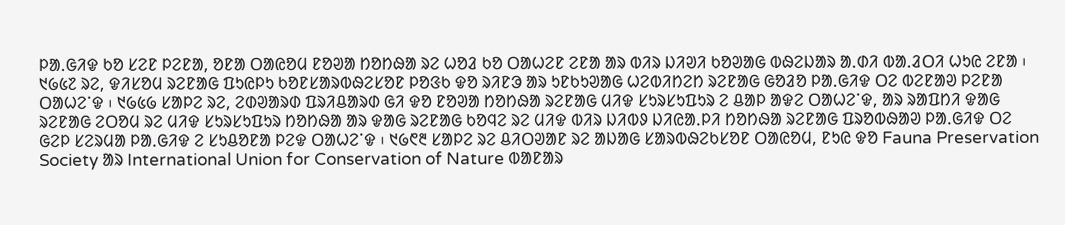ᱞᱟᱹᱜᱤᱫ ᱠᱚ ᱥᱮᱱ ᱞᱮᱱᱟ, ᱚᱱᱟ ᱛᱟᱭᱚᱢ ᱱᱚᱣᱟ ᱴᱚᱴᱷᱟ ᱨᱮ ᱦᱚᱲ ᱠᱚ ᱛᱟᱦᱮᱱ ᱮᱱᱟ ᱟᱨ ᱵᱤᱨ ᱡᱤᱣᱤ ᱠᱚᱣᱟᱜ ᱵᱷᱮᱡᱟᱨ ᱟᱹᱰᱤ ᱵᱟᱹᱲᱛᱤ ᱦᱩᱭ ᱮᱱᱟ ᱾ ᱑᱙᱕᱗ ᱨᱮ, ᱫᱤᱥᱚᱢ ᱨᱮᱱᱟᱜ ᱯᱩᱭᱞᱩ ᱠᱚᱱᱥᱟᱨᱵᱷᱮᱥᱚᱱ ᱞᱚᱝᱠ ᱫᱚ ᱨᱤᱱᱳ ᱟᱨ ᱩᱱᱠᱩᱣᱟᱜ ᱦᱮᱵᱤᱴᱮᱴ ᱨᱮᱱᱟᱜ ᱜᱚᱲᱚ ᱞᱟᱹᱜᱤᱫ ᱛᱮ ᱵᱮᱱᱟᱣ ᱞᱮᱱᱟ ᱛᱟᱦᱮᱸᱫ ᱾ ᱑᱙᱕᱙ ᱥᱟᱞᱮ ᱨᱮ, ᱮᱰᱣᱟᱨᱰ ᱯᱨᱤᱪᱟᱨᱰ ᱜᱤ ᱫᱚ ᱱᱚᱣᱟ ᱴᱚᱴᱷᱟ ᱨᱮᱱᱟᱜ ᱢᱤᱫ ᱥᱩᱨᱥᱩᱯᱩᱨ ᱮ ᱪᱟᱞ ᱟᱫᱮ ᱛᱟᱦᱮᱸᱫ, ᱟᱨ ᱨᱟᱯᱴᱤ ᱫᱟᱜ ᱨᱮᱱᱟᱜ ᱮᱛᱚᱢ ᱨᱮ ᱢᱤᱫ ᱥᱩᱨᱥᱩᱯᱩᱨ ᱴᱚᱴᱷᱟ ᱟᱨ ᱫᱟᱜ ᱨᱮᱱᱟᱜ ᱠᱚᱧᱮ ᱨᱮ ᱢᱤᱫ ᱵᱤᱨ ᱡᱤᱵᱽ ᱡᱤᱭᱟᱹᱞᱤ ᱴᱚᱴᱷᱟ ᱨᱮᱱᱟᱜ ᱯᱨᱚᱵᱷᱟᱣ ᱞᱟᱹᱜᱤᱫ ᱛᱮ ᱜᱮᱞ ᱥᱮᱨᱢᱟ ᱞᱟᱹᱜᱤᱫ ᱮ ᱥᱩᱪᱚᱱᱟ ᱞᱮᱫ ᱛᱟᱦᱮᱸᱫ ᱾ ᱑᱙᱖᱓ ᱥᱟᱞᱮ ᱨᱮ ᱪᱤᱛᱣᱟᱱ ᱨᱮ ᱟᱡᱟᱜ ᱥᱟᱨᱵᱷᱮᱠᱥᱚᱱ ᱛᱟᱭᱚᱢ, ᱱᱩᱭ ᱫᱚ Fauna Preservation Society ᱟᱨ International Union for Conservation of Nature ᱵᱟᱱᱟᱨ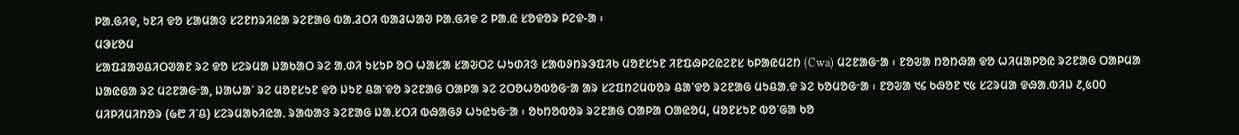ᱞᱟᱹᱜᱤᱫ, ᱩᱱᱤ ᱫᱚ ᱥᱟᱢᱟᱝ ᱥᱮᱱᱴᱨᱤᱭᱟ ᱨᱮᱱᱟᱜ ᱵᱟᱹᱲᱛᱤ ᱵᱟᱲᱦᱟᱣ ᱞᱟᱹᱜᱤᱫ ᱮ ᱞᱟᱹᱭ ᱥᱚᱫᱚᱨ ᱞᱮᱫ-ᱟ ᱾
ᱢᱳᱥᱚᱢ
ᱥᱟᱯᱲᱟᱣᱪᱤᱛᱣᱟᱱ ᱨᱮ ᱫᱚ ᱥᱮᱨᱢᱟ ᱡᱟᱠᱟᱛ ᱨᱮ ᱟᱹᱰᱤ ᱩᱥᱩᱞ ᱚᱛ ᱦᱟᱥᱟ ᱥᱟᱶᱛᱮ ᱦᱩᱰᱤᱝ ᱥᱟᱵᱽᱴᱨᱳᱯᱤᱠ ᱢᱚᱱᱥᱩᱱ ᱤᱱᱯᱷᱞᱮᱭᱮᱱᱥ ᱠᱞᱟᱭᱢᱮᱴ (Cwa) ᱢᱮᱱᱟᱜᱼᱟ ᱾ ᱱᱚᱶᱟ ᱴᱚᱴᱷᱟ ᱫᱚ ᱦᱤᱢᱟᱞᱚᱭ ᱨᱮᱱᱟᱜ ᱛᱟᱞᱢᱟ ᱡᱟᱭᱜᱟ ᱨᱮ ᱢᱮᱱᱟᱜᱼᱟ, ᱡᱟᱦᱟᱸ ᱨᱮ ᱢᱚᱱᱥᱩᱱ ᱫᱚ ᱡᱩᱱ ᱪᱟᱸᱫᱚ ᱨᱮᱱᱟᱜ ᱛᱟᱞᱟ ᱨᱮ ᱮᱛᱚᱦᱚᱵᱚᱜᱼᱟ ᱟᱨ ᱥᱮᱯᱴᱮᱢᱵᱚᱨ ᱪᱟᱸᱫᱚ ᱨᱮᱱᱟᱜ ᱢᱩᱪᱟᱹᱫ ᱨᱮ ᱠᱚᱢᱚᱜᱼᱟ ᱾ ᱱᱚᱶᱟ ᱑᱔ ᱠᱷᱚᱱ ᱑᱕ ᱥᱮᱨᱢᱟ ᱫᱷᱟᱹᱵᱤᱡ ᱒,᱕᱐᱐ ᱢᱤᱞᱤᱢᱤᱴᱚᱨ (᱙᱘ ᱤᱸᱪ) ᱥᱮᱨᱢᱟᱠᱤᱭᱟᱹ ᱨᱟᱵᱟᱝ ᱨᱮᱱᱟᱜ ᱡᱟᱹᱥᱛᱤ ᱵᱷᱟᱜᱽ ᱦᱩᱭᱩᱜᱼᱟ ᱾ ᱚᱠᱴᱚᱵᱚᱨ ᱨᱮᱱᱟᱜ ᱛᱟᱞᱟ ᱛᱟᱭᱚᱢ, ᱢᱚᱱᱥᱩᱱ ᱵᱚᱸᱜᱟ ᱠᱚ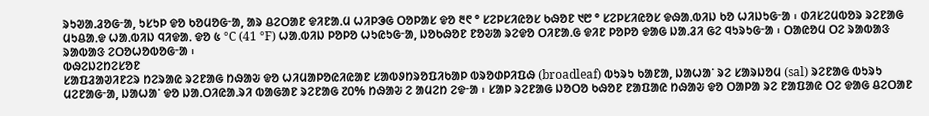ᱨᱩᱣᱟ.ᱲᱚᱜᱼᱟ, ᱩᱥᱩᱞ ᱫᱚ ᱠᱚᱢᱚᱜᱼᱟ, ᱟᱨ ᱪᱮᱛᱟᱱ ᱫᱤᱱᱟᱹᱢ ᱦᱤᱞᱳᱜ ᱛᱚᱞᱟᱥ ᱫᱚ ᱓᱖ ° ᱥᱮᱞᱥᱤᱭᱚᱥ ᱠᱷᱚᱱ ᱑᱘ ° ᱥᱮᱞᱥᱤᱭᱚᱥ ᱫᱷᱟᱹᱵᱤᱡ ᱠᱚ ᱦᱤᱡᱩᱜᱼᱟ ᱾ ᱰᱤᱥᱮᱢᱵᱚᱨ ᱨᱮᱱᱟᱜ ᱢᱩᱪᱟᱹᱫ ᱦᱟᱹᱵᱤᱡ ᱧᱤᱫᱟᱹ ᱫᱚ ᱕ °C (41 °F) ᱦᱟᱹᱵᱤᱡ ᱞᱚᱞᱚ ᱦᱩᱭᱩᱜᱼᱟ, ᱡᱚᱠᱷᱚᱱ ᱱᱚᱶᱟ ᱨᱮᱫᱚ ᱛᱤᱱᱟᱹᱜ ᱫᱤᱱ ᱞᱚᱞᱚ ᱫᱟᱜ ᱡᱟᱹᱲᱤ ᱜᱮ ᱧᱩᱨᱩᱜᱼᱟ ᱾ ᱛᱟᱭᱚᱢ ᱛᱮ ᱨᱟᱵᱟᱝ ᱨᱟᱵᱟᱝ ᱮᱛᱚᱦᱚᱵᱚᱜᱼᱟ ᱾
ᱵᱷᱮᱡᱮᱴᱮᱥᱚᱱ
ᱥᱟᱯᱲᱟᱣᱤᱱᱮᱨ ᱴᱮᱨᱟᱭ ᱨᱮᱱᱟᱜ ᱴᱷᱟᱶ ᱫᱚ ᱦᱤᱢᱟᱞᱚᱭᱤᱭᱟᱱ ᱥᱟᱵᱽᱴᱨᱚᱯᱤᱠᱟᱞ ᱵᱨᱚᱰᱞᱤᱯᱷ (broadleaf) ᱵᱩᱨᱩ ᱠᱟᱱᱟ, ᱡᱟᱦᱟᱸ ᱨᱮ ᱥᱟᱨᱡᱚᱢ (sal) ᱨᱮᱱᱟᱜ ᱵᱩᱨᱩ ᱢᱮᱱᱟᱜᱼᱟ, ᱡᱟᱦᱟᱸ ᱫᱚ ᱡᱟᱹᱛᱤᱭᱟᱹᱨᱤ ᱵᱟᱜᱟᱱ ᱨᱮᱱᱟᱜ ᱗᱐% ᱴᱷᱟᱶ ᱮ ᱟᱢᱮᱴ ᱮᱫᱼᱟ ᱾ ᱥᱟᱞ ᱨᱮᱱᱟᱜ ᱡᱚᱛᱚ ᱠᱷᱚᱱ ᱱᱟᱯᱟᱭ ᱴᱷᱟᱶ ᱫᱚ ᱛᱟᱞᱟ ᱨᱮ ᱱᱟᱯᱟᱭ ᱛᱮ ᱫᱟᱜ ᱪᱮᱛᱟᱱ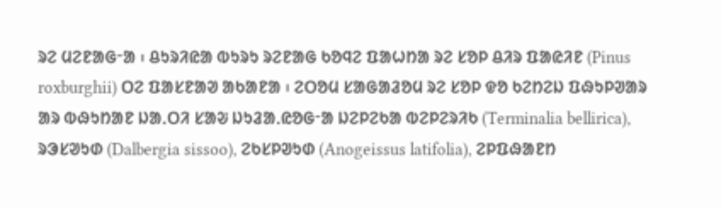ᱨᱮ ᱢᱮᱱᱟᱜᱼᱟ ᱾ ᱪᱩᱨᱤᱭᱟ ᱵᱩᱨᱩ ᱨᱮᱱᱟᱜ ᱠᱚᱧᱮ ᱯᱟᱦᱴᱟ ᱨᱮ ᱥᱚᱞ ᱪᱤᱨ ᱯᱟᱭᱤᱱ (Pinus roxburghii) ᱛᱮ ᱯᱟᱥᱱᱟᱣ ᱟᱠᱟᱱᱟ ᱾ ᱮᱛᱚᱢ ᱥᱟᱜᱟᱲᱚᱢ ᱨᱮ ᱥᱚᱞ ᱫᱚ ᱠᱮᱴᱮᱡ ᱯᱷᱩᱞᱣᱟᱨ ᱟᱨ ᱵᱷᱩᱴᱟᱱ ᱡᱟᱹᱛᱤ ᱥᱟᱶ ᱡᱩᱲᱟᱹᱭᱚᱜᱼᱟ ᱡᱮᱞᱮᱠᱟ ᱵᱮᱞᱮᱨᱤᱠ (Terminalia bellirica), ᱨᱳᱥᱣᱩᱰ (Dalbergia sissoo), ᱮᱠᱥᱞᱣᱩᱰ (Anogeissus latifolia), ᱮᱞᱯᱷᱟᱱᱴ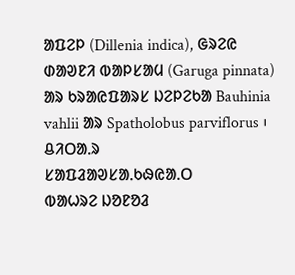ᱟᱯᱮᱞ (Dillenia indica), ᱜᱨᱮᱭ ᱰᱟᱣᱱᱤ ᱵᱟᱞᱥᱟᱢ (Garuga pinnata) ᱟᱨ ᱠᱨᱟᱭᱯᱟᱨᱥ ᱡᱮᱞᱮᱠᱟ Bauhinia vahlii ᱟᱨ Spatholobus parviflorus ᱾
ᱪᱤᱛᱟᱹᱨ
ᱥᱟᱯᱲᱟᱣᱥᱟᱹᱠᱷᱭᱟᱹᱛ
ᱵᱟᱦᱨᱮ ᱡᱚᱱᱚᱲ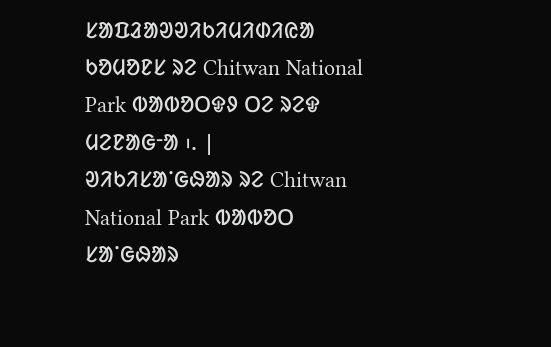ᱥᱟᱯᱲᱟᱣᱣᱤᱠᱤᱢᱤᱰᱤᱭᱟ ᱠᱚᱢᱚᱱᱥ ᱨᱮ Chitwan National Park ᱵᱟᱵᱚᱛᱫᱽ ᱛᱮ ᱨᱮᱫ ᱢᱮᱱᱟᱜᱼᱟ ᱾. |
ᱣᱤᱠᱤᱥᱟᱸᱜᱷᱟᱨ ᱨᱮ Chitwan National Park ᱵᱟᱵᱚᱛ ᱥᱟᱸᱜᱷᱟᱨ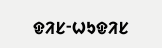ᱫᱤᱥᱼᱦᱩᱫᱤᱥ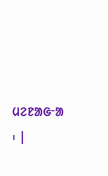ᱢᱮᱱᱟᱜᱼᱟ ᱾ |